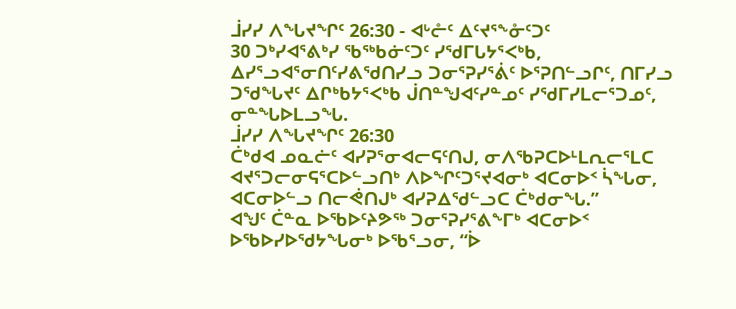ᒨᓯᓯ ᐱᖓᔪᖏᑦ 26:30 - ᐊᒡᓔᑦ ᐃᑦᔪᕐᖕᓁᑦᑐᑦ
30 ᑐᒃᓯᐊᕐᕕᒃᓯ ᖃᖅᑲᓃᑦᑐᑦ ᓯᖁᒥᒐᔭᕐᐸᒃᑲ, ᐃᓯᕐᓗᐊᕐᓂᑎᑦᓯᕕᖁᑎᓯᓗ ᑐᓂᕐᕈᓯᕐᕖᑦ ᐅᕐᕈᑎᓪᓗᒋᑦ, ᑎᒥᓯᓗ ᑐᖁᖓᔪᑦ ᐃᒋᒃᑲᔭᕐᐸᒃᑲ ᒎᑎᓐᖑᐊᑦᓯᓐᓄᑦ ᓯᖁᒥᓯᒪᓕᕐᑐᓄᑦ, ᓂᓐᖓᐅᒪᓗᖓ.
ᒨᓯᓯ ᐱᖓᔪᖏᑦ 26:30
ᑖᒃᑯᐊ ᓄᓇᓖᑦ ᐊᓯᕈᕐᓂᐊᓕᕋᑦᑎᒍ, ᓂᐱᖃᕈᑕᐅᒻᒪᕆᓕᕐᒪᑕ ᐊᔪᕐᑐᓕᓂᕋᕐᑕᐅᓪᓗᑎᒃ ᐱᐅᖏᑦᑐᕐᔪᐊᓂᒃ ᐊᑕᓂᐅᑉ ᓵᖓᓂ, ᐊᑕᓂᐅᓪᓗ ᑎᓕᕚᑎᒍᒃ ᐊᓯᕈᐃᖁᓪᓗᑕ ᑖᒃᑯᓂᖓ.”
ᐊᖑᑦ ᑖᓐᓇ ᐅᖃᐅᑦᔨᕗᖅ ᑐᓂᕐᕈᓯᕐᕕᖕᒥᒃ ᐊᑕᓂᐅᑉ ᐅᖃᐅᓯᐅᖁᔭᖓᓂᒃ ᐅᖃᕐᓗᓂ, “ᐆ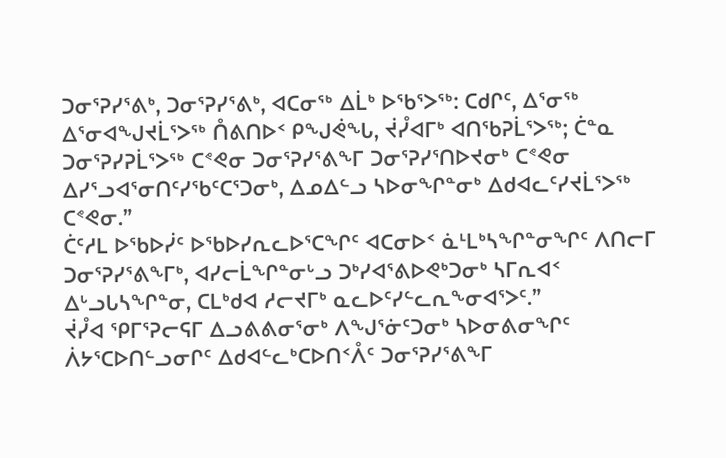ᑐᓂᕐᕈᓯᕐᕕᒃ, ᑐᓂᕐᕈᓯᕐᕕᒃ, ᐊᑕᓂᖅ ᐃᒫᒃ ᐅᖃᕐᐳᖅ: ᑕᑯᒋᑦ, ᐃᕐᓂᖅ ᐃᕐᓂᐊᖑᔪᒫᕐᐳᖅ ᑍᕕᑎᐅᑉ ᑭᖑᕚᖓ, ᔫᓮᐊᒥᒃ ᐊᑎᖃᕈᒫᕐᐳᖅ; ᑖᓐᓇ ᑐᓂᕐᕈᓯᕈᒫᕐᐳᖅ ᑕᕝᕙᓂ ᑐᓂᕐᕈᓯᕐᕕᖕᒥ ᑐᓂᕐᕈᓯᕐᑎᐅᔪᓂᒃ ᑕᕝᕙᓂ ᐃᓯᕐᓗᐊᕐᓂᑎᑦᓯᖃᑦᑕᕐᑐᓂᒃ, ᐃᓄᐃᓪᓗ ᓴᐅᓂᖏᓐᓂᒃ ᐃᑯᐊᓚᑦᓯᔪᒫᕐᐳᖅ ᑕᕝᕙᓂ.”
ᑖᑦᓱᒪ ᐅᖃᐅᓰᑦ ᐅᖃᐅᓯᕆᓚᐅᕐᑕᖏᑦ ᐊᑕᓂᐅᑉ ᓈᒻᒪᒃᓴᖏᓐᓂᖏᑦ ᐱᑎᓕᒥ ᑐᓂᕐᕈᓯᕐᕕᖕᒥᒃ, ᐊᓯᓕᒫᖏᓐᓂᒡᓗ ᑐᒃᓯᐊᕐᕕᐅᕙᒃᑐᓂᒃ ᓴᒥᕆᐊᑉ ᐃᒡᓗᒐᓴᖏᓐᓂ, ᑕᒪᒃᑯᐊ ᓱᓕᔪᒥᒃ ᓇᓚᐅᑦᓯᓪᓚᕆᖕᓂᐊᕐᐳᑦ.”
ᔫᓮᐊ ᕿᒥᕐᕈᓕᕋᒥ ᐃᓗᕕᕕᓂᕐᓂᒃ ᐱᖑᕐᓃᑦᑐᓂᒃ ᓴᐅᓂᕕᓂᖏᑦ ᐲᔭᕐᑕᐅᑎᓪᓗᓂᒋᑦ ᐃᑯᐊᓪᓚᒃᑕᐅᑎᑉᐰᑦ ᑐᓂᕐᕈᓯᕐᕕᖕᒥ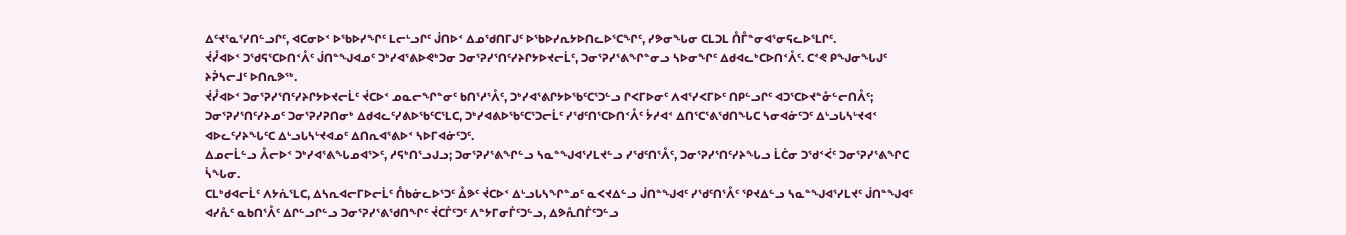ᐃᑦᔪᕐᓇᕐᓯᑎᓪᓗᒋᑦ, ᐊᑕᓂᐅᑉ ᐅᖃᐅᓯᖏᑦ ᒪᓕᒡᓗᒋᑦ ᒎᑎᐅᑉ ᐃᓄᖁᑎᒥᒍᑦ ᐅᖃᐅᓯᕆᔭᐅᑎᓚᐅᕐᑕᖏᑦ, ᓯᕗᓂᖓᓂ ᑕᒪᑐᒪ ᑍᒤᓐᓂᐊᕐᓂᕋᓚᐅᕐᒪᒋᑦ.
ᔫᓮᐊᐅᑉ ᑐᖁᕋᕐᑕᐅᑎᑉᐰᑦ ᒎᑎᓐᖑᐊᓄᑦ ᑐᒃᓯᐊᕐᕕᐅᕙᒃᑐᓂ ᑐᓂᕐᕈᓯᕐᑎᑦᓯᔨᒋᔭᐅᔪᓕᒫᑦ, ᑐᓂᕐᕈᓯᕐᕕᖏᓐᓂᓗ ᓴᐅᓂᖏᑦ ᐃᑯᐊᓚᒃᑕᐅᑎᑉᐰᑦ. ᑕᕝᕙ ᑭᖑᓂᖓᒍᑦ ᔨᕉᓴᓕᒧᑦ ᐅᑎᕆᕗᖅ.
ᔫᓮᐊᐅᑉ ᑐᓂᕐᕈᓯᕐᑎᑦᓯᔨᒋᔭᐅᔪᓕᒫᑦ ᔫᑕᐅᑉ ᓄᓇᓕᖏᓐᓂᑦ ᑲᑎᕐᓱᕐᐰᑦ, ᑐᒃᓯᐊᕐᕕᒋᔭᐅᖃᑦᑕᕐᑐᓪᓗ ᒋᐸᒥᐅᓂᑦ ᐱᐊᕐᓯᐸᒥᐅᑦ ᑎᑭᓪᓗᒋᑦ ᐊᑐᕐᑕᐅᔪᓐᓁᓪᓕᑎᐰᑦ; ᑐᓂᕐᕈᓯᕐᑎᑦᓯᔨᓄᑦ ᑐᓂᕐᕈᓯᕈᑎᓂᒃ ᐃᑯᐊᓚᑦᓯᕕᐅᖃᑦᑕᕐᒪᑕ, ᑐᒃᓯᐊᕕᐅᖃᑦᑕᕐᑐᓕᒫᑦ ᓯᖁᑦᑎᕐᑕᐅᑎᑉᐰᑦ ᔮᓱᐊᑉ ᐃᑎᕐᑕᕐᕕᖁᑎᖓᑕ ᓴᓂᐊᓃᑦᑐᑦ ᐃᒡᓗᒐᓴᒡᔪᐊᑉ ᐊᐅᓚᑦᓯᔨᖓᑦᑕ ᐃᒡᓗᒐᓴᒡᔪᐊᓄᑦ ᐃᑎᕆᐊᕐᕕᐅᑉ ᓴᐅᒥᐊᓃᑦᑐᑦ.
ᐃᓄᓕᒫᓪᓗ ᐰᓕᐅᑉ ᑐᒃᓯᐊᕐᕕᖓᓄᐊᕐᐳᑦ, ᓱᕋᒃᑎᕐᓗᒍᓗ; ᑐᓂᕐᕈᓯᕐᕕᖏᓪᓗ ᓴᓇᓐᖑᐊᕐᓯᒪᔪᓪᓗ ᓯᖁᑦᑎᕐᐰᑦ, ᑐᓂᕐᕈᓯᕐᑎᑦᓯᔨᖓᓗ ᒫᑖᓂ ᑐᖁᑉᐹᑦ ᑐᓂᕐᕈᓯᕐᕕᖏᑕ ᓵᖓᓂ.
ᑕᒪᒃᑯᐊᓕᒫᑦ ᐱᔭᕇᕐᒪᑕ, ᐃᓴᕆᐊᓕᒥᐅᓕᒫᑦ ᑍᑲᓃᓚᐅᕐᑐᑦ ᐂᕗᑦ ᔫᑕᐅᑉ ᐃᒡᓗᒐᓴᖏᓐᓄᑦ ᓇᐸᔪᐃᓪᓗ ᒎᑎᓐᖑᐊᑦ ᓯᖁᑦᑎᕐᐰᑦ ᕿᔪᐃᓪᓗ ᓴᓇᓐᖑᐊᕐᓯᒪᔪᑦ ᒎᑎᓐᖑᐊᑦ ᐊᓯᕅᑦ ᓇᑲᑎᕐᐰᑦ ᐃᒋᓪᓗᒋᓪᓗ ᑐᓂᕐᕈᓯᕐᕕᖁᑎᖏᑦ ᔫᑕᒦᑦᑐᑦ ᐱᓐᔭᒥᓂᒦᑦᑐᓪᓗ, ᐃᕗᕅᑎᒦᑦᑐᓪᓗ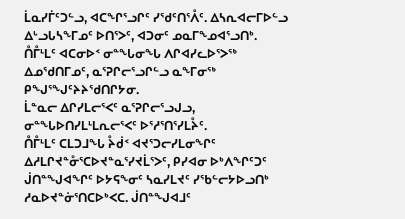ᒫᓇᓯᒦᑦᑐᓪᓗ, ᐊᑕᖏᕐᓗᒋᑦ ᓯᖁᑦᑎᕐᐰᑦ. ᐃᓴᕆᐊᓕᒥᐅᓪᓗ ᐃᒡᓗᒐᓴᖕᒥᓄᑦ ᐅᑎᕐᐳᑦ, ᐊᑐᓂᑦ ᓄᓇᒥᖕᓄᐊᕐᓗᑎᒃ.
ᑍᒤᒻᒪᑦ ᐊᑕᓂᐅᑉ ᓂᓐᖓᓂᖓ ᐱᒋᐊᓯᓚᐅᕐᐳᖅ ᐃᓄᖁᑎᒥᓄᑦ, ᓇᕐᕈᒋᓕᕐᓗᒋᓪᓗ ᓇᖕᒥᓂᖅ ᑭᖑᕐᖑᑦᔨᔨᖁᑎᒋᔭᓂ.
ᒫᓐᓇᓕ ᐃᒋᓯᒪᓕᕐᐸᑦ ᓇᕐᕈᒋᓕᕐᓗᒍᓗ, ᓂᓐᖓᐅᑎᓯᒪᒻᒪᕆᓕᕐᐸᑦ ᐅᕐᓱᕐᑎᕐᓯᒪᔧᑦ.
ᑍᒤᒻᒪᑦ ᑕᒪᑐᒧᖓ ᔧᑰᑉ ᐊᔪᕐᑐᓕᓯᒪᓂᖏᑦ ᐃᓱᒪᒋᔪᓐᓁᕐᑕᐅᔪᓐᓇᕐᓯᔪᒫᕐᐳᑦ, ᑭᓯᐊᓂ ᐅᒃᐱᖏᑦᑐᑦ ᒎᑎᓐᖑᐊᖏᑦ ᐅᔭᕋᖕᓂᑦ ᓴᓇᓯᒪᔪᑦ ᓯᖃᓪᓕᔭᐅᓗᑎᒃ ᓱᓇᐅᔪᓐᓃᕐᑎᑕᐅᒃᐸᑕ. ᒎᑎᓐᖑᐊᒧᑦ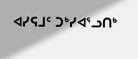ᐊᓯᕋᒧᑦ ᑐᒃᓯᐊᕐᓗᑎᒃ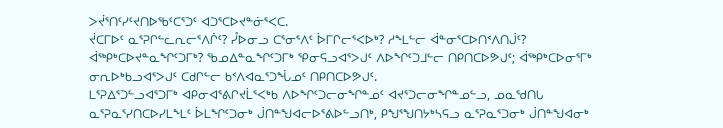ᐳᔫᕐᑎᑦᓯᑦᔪᑎᐅᖃᑦᑕᕐᑐᑦ ᐊᑐᕐᑕᐅᔪᓐᓃᕐᐸᑕ.
ᔫᑕᒥᐅᑦ ᓇᕐᕈᒋᓪᓚᕆᓕᕐᐱᒌᑦ? ᓮᐅᓂᓗ ᑕᕐᓂᕐᐱᑦ ᐆᒥᒋᓕᕐᐸᐅᒃ? ᓱᖕᒪᓪᓕ ᐋᓐᓂᕐᑕᐅᑎᑉᐱᑎᒎᑦ? ᐋᖅᑭᒃᑕᐅᔪᓐᓇᖏᑦᑐᒥᒃ? ᖃᓄᐃᓐᓇᖏᑦᑐᒥᒃ ᕿᓂᕋᓗᐊᕐᐳᒍᑦ ᐱᐅᖏᑦᑐᒧᓪᓕ ᑎᑭᑎᑕᐅᕗᒍᑦ; ᐋᖅᑭᒃᑕᐅᓂᕐᒥᒃ ᓂᕆᐅᒃᑲᓗᐊᕐᐳᒍᑦ ᑕᑯᒋᓪᓕ ᑲᑉᐱᐊᓇᕐᑐᖔᓄᑦ ᑎᑭᑎᑕᐅᕗᒍᑦ.
ᒪᕐᕈᐃᕐᑐᓪᓗᐊᕐᑐᒥᒃ ᐊᑭᓂᐊᕐᕕᒋᔪᒫᕐᐸᒃᑲ ᐱᐅᖏᑦᑐᓕᓂᖏᓐᓄᑦ ᐊᔪᕐᑐᓕᓂᖏᓐᓄᓪᓗ, ᓄᓇᖁᑎᒐ ᓇᕐᕈᓇᕐᓯᑎᑕᐅᓯᒪᖕᒪᑦ ᐆᒪᖏᑦᑐᓂᒃ ᒎᑎᓐᖑᐊᓕᐅᕐᕕᐅᓪᓗᑎᒃ, ᑭᖑᕐᖑᑎᔭᒃᓴᕋᓗ ᓇᕐᕈᓇᕐᑐᓂᒃ ᒎᑎᓐᖑᐊᓂᒃ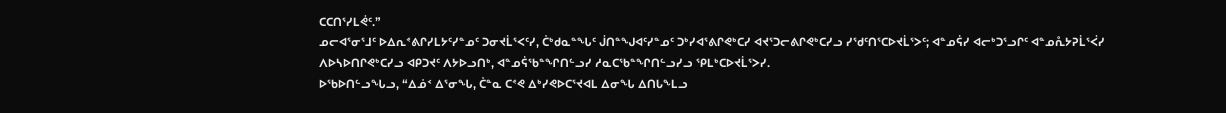ᑕᑕᑎᕐᓯᒪᕚᑦ.”
ᓄᓕᐊᕐᓂᕐᒧᑦ ᐅᐃᕆᕝᕕᒋᓯᒪᔭᑦᓯᓐᓄᑦ ᑐᓂᔪᒫᕐᐸᑦᓯ, ᑖᒃᑯᓇᓐᖓᑦ ᒎᑎᓐᖑᐊᑦᓯᓐᓄᑦ ᑐᒃᓯᐊᕐᕕᒋᕙᒃᑕᓯ ᐊᔪᕐᑐᓕᕕᒋᕙᒃᑕᓯᓗ ᓯᖁᑦᑎᕐᑕᐅᔪᒫᕐᐳᑦ; ᐊᓐᓄᕌᓯ ᐊᓕᒃᑐᕐᓗᒋᑦ ᐊᓐᓄᕅᔭᕈᒫᕐᐹᓯ ᐱᐅᓴᐅᑎᒋᕙᒃᑕᓯᓗ ᐊᑭᑐᔪᑦ ᐱᔭᐅᓗᑎᒃ, ᐊᓐᓄᕌᖃᓐᖏᑎᓪᓗᓯ ᓱᓇᑕᖃᓐᖏᑎᓪᓗᓯᓗ ᕿᒪᒃᑕᐅᔪᒫᕐᐳᓯ.
ᐅᖃᐅᑎᓪᓗᖓᓗ, “ᐃᓅᑉ ᐃᕐᓂᖓ, ᑖᓐᓇ ᑕᕝᕙ ᐃᒃᓯᕙᐅᑕᕐᔪᐊᒪ ᐃᓂᖓ ᐃᑎᒐᖕᒪᓗ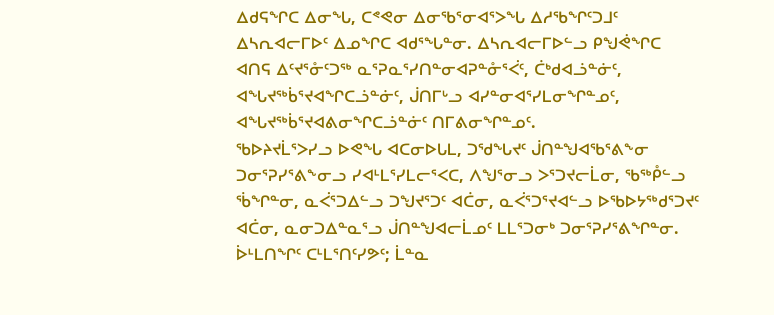ᐃᑯᕋᖏᑕ ᐃᓂᖓ, ᑕᕝᕙᓂ ᐃᓂᖃᕐᓂᐊᕐᐳᖓ ᐃᓱᖃᖏᑦᑐᒧᑦ ᐃᓴᕆᐊᓕᒥᐅᑦ ᐃᓄᖏᑕ ᐊᑯᕐᖓᓐᓂ. ᐃᓴᕆᐊᓕᒥᐅᓪᓗ ᑭᖑᕚᖏᑕ ᐊᑎᕋ ᐃᑦᔪᕐᓁᑦᑐᖅ ᓇᕐᕈᓇᕐᓯᑎᓐᓂᐊᕈᓐᓁᕐᐹᑦ, ᑖᒃᑯᐊᓘᓐᓃᑦ, ᐊᖓᔪᖅᑳᕐᔪᐊᖏᑕᓘᓐᓃᑦ, ᒎᑎᒥᒡᓗ ᐊᓯᓐᓂᐊᕐᓯᒪᓂᖏᓐᓄᑦ, ᐊᖓᔪᖅᑳᕐᔪᐊᕕᓂᖏᑕᓘᓐᓃᑦ ᑎᒥᕕᓂᖏᓐᓄᑦ.
ᖃᐅᔨᔪᒫᕐᐳᓯᓗ ᐅᕙᖓ ᐊᑕᓂᐅᒐᒪ, ᑐᖁᖓᔪᑦ ᒎᑎᓐᖑᐊᖃᕐᕕᖕᓂ ᑐᓂᕐᕈᓯᕐᕕᖕᓂᓗ ᓯᐊᒻᒪᕐᓯᒪᓕᕐᐸᑕ, ᐱᖑᕐᓂᓗ ᐳᕐᑐᔪᓕᒫᓂ, ᖃᖅᑬᓪᓗ ᖄᖏᓐᓂ, ᓇᐹᕐᑐᐃᓪᓗ ᑐᖑᔪᕐᑐᑦ ᐊᑖᓂ, ᓇᐹᕐᑐᕐᔪᐊᓪᓗ ᐅᖃᐅᔭᖅᑯᕐᑐᔪᑦ ᐊᑖᓂ, ᓇᓂᑐᐃᓐᓇᕐᓗ ᒎᑎᓐᖑᐊᓕᒫᓄᑦ ᒪᒪᕐᑐᓂᒃ ᑐᓂᕐᕈᓯᕐᕕᖏᓐᓂ.
ᐆᒻᒪᑎᖏᑦ ᑕᒻᒪᕐᑎᑦᓯᕗᑦ; ᒫᓐᓇ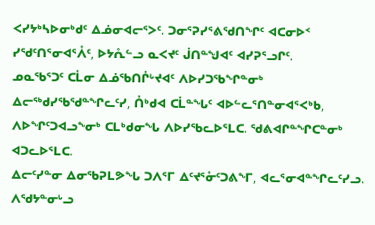ᐸᓯᔭᒃᓴᐅᓂᒃᑯᑦ ᐃᓅᓂᐊᓕᕐᐳᑦ. ᑐᓂᕐᕈᓯᕐᕕᖁᑎᖏᑦ ᐊᑕᓂᐅᑉ ᓯᖁᑦᑎᕐᓂᐊᕐᐰᑦ, ᐅᔭᕅᓪᓗ ᓇᐸᔪᑦ ᒎᑎᓐᖑᐊᑦ ᐊᓯᕈᕐᓗᒋᑦ.
ᓄᓇᖃᕐᑐᑦ ᑕᒫᓂ ᐃᓅᖃᑎᒌᒡᔪᐊᑦ ᐱᐅᓯᑐᖃᖏᓐᓂᒃ ᐃᓕᖅᑯᓯᖃᖁᓐᖏᓚᑦᓯ, ᑍᒃᑯᐊ ᑕᒫᓐᖓᑦ ᐊᐅᓪᓚᕐᑎᓐᓂᐊᕐᐸᒃᑲ, ᐱᐅᖏᑦᑐᐊᓗᖕᓂᒃ ᑕᒪᒃᑯᓂᖓ ᐱᐅᓯᖃᓚᐅᕐᒪᑕ. ᖁᕕᐊᒋᓐᖏᑕᓐᓂᒃ ᐊᑐᓚᐅᕐᒪᑕ.
ᐃᓕᑦᓯᓐᓂ ᐃᓂᖃᕈᒪᕗᖓ ᑐᐱᕐᒥ ᐃᑦᔪᕐᓁᑦᑐᕕᖕᒥ, ᐊᓚᕐᓂᐊᓐᖏᓚᑦᓯᓗ.
ᐱᖁᔭᓐᓂᒡᓗ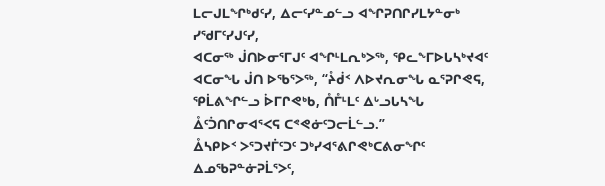ᒪᓕᒍᒪᖏᒃᑯᑦᓯ, ᐃᓕᑦᓯᓐᓄᓪᓗ ᐊᖏᕈᑎᒋᓯᒪᔭᓐᓂᒃ ᓯᖁᒥᑦᓯᒍᑦᓯ,
ᐊᑕᓂᖅ ᒎᑎᐅᓂᕐᒥᒍᑦ ᐊᖏᒻᒪᕆᒃᐳᖅ, ᕿᓚᖕᒥᐅᒐᓴᒃᔪᐊᑦ ᐊᑕᓂᖓ ᒎᑎ ᐅᖃᕐᐳᖅ, “ᔧᑰᑉ ᐱᐅᔪᕆᓂᖓ ᓇᕐᕈᒋᕙᕋ, ᕿᒫᕕᖏᓪᓗ ᐆᒥᒋᕙᒃᑲ, ᑍᒤᒻᒪᑦ ᐃᒡᓗᒐᓴᖓ ᐂᑦᑑᑎᒋᓂᐊᕐᐸᕋ ᑕᕝᕙᓃᑦᑐᓕᒫᓪᓗ.”
ᐂᓴᑭᐅᑉ ᐳᕐᑐᔪᒦᑦᑐᑦ ᑐᒃᓯᐊᕐᕕᒋᕙᒃᑕᕕᓂᖏᑦ ᐃᓄᖃᕈᓐᓃᕈᒫᕐᐳᑦ,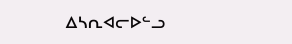ᐃᓴᕆᐊᓕᐅᓪᓗ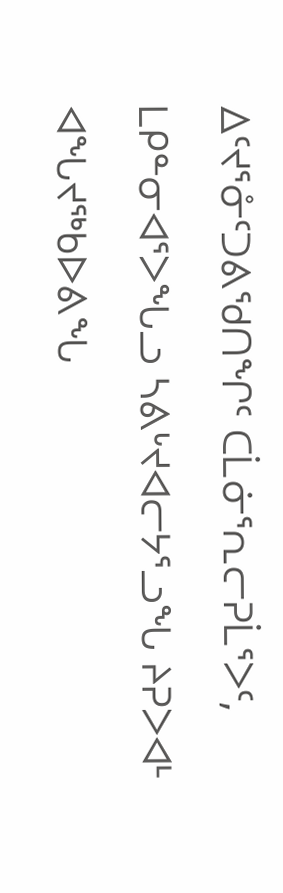ᐃᑦᔪᕐᓁᑦᑐᕕᖁᑎᖏᑦ ᑕᒫᓃᕐᕆᓕᕈᒫᕐᐳᑦ, ᒪᑭᓐᓂᐊᕐᐳᖓᓗ ᓴᕕᒡᔪᐊᓕᔭᕐᓗᖓ ᔨᕈᐳᐊᒻ ᐊᖓᔪᖅᑲᐅᕕᖓ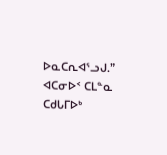ᐅᓇᑕᕆᐊᕐᓗᒍ.”
ᐊᑕᓂᐅᑉ ᑕᒪᓐᓇ ᑕᑯᒐᒥᐅᒃ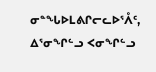ᓂᓐᖓᐅᒪᕕᒋᓕᓚᐅᕐᐰᑦ, ᐃᕐᓂᖏᓪᓗ ᐸᓂᖏᓪᓗ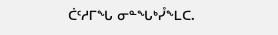ᑖᑦᓱᒥᖓ ᓂᓐᖓᒃᓮᖕᒪᑕ.